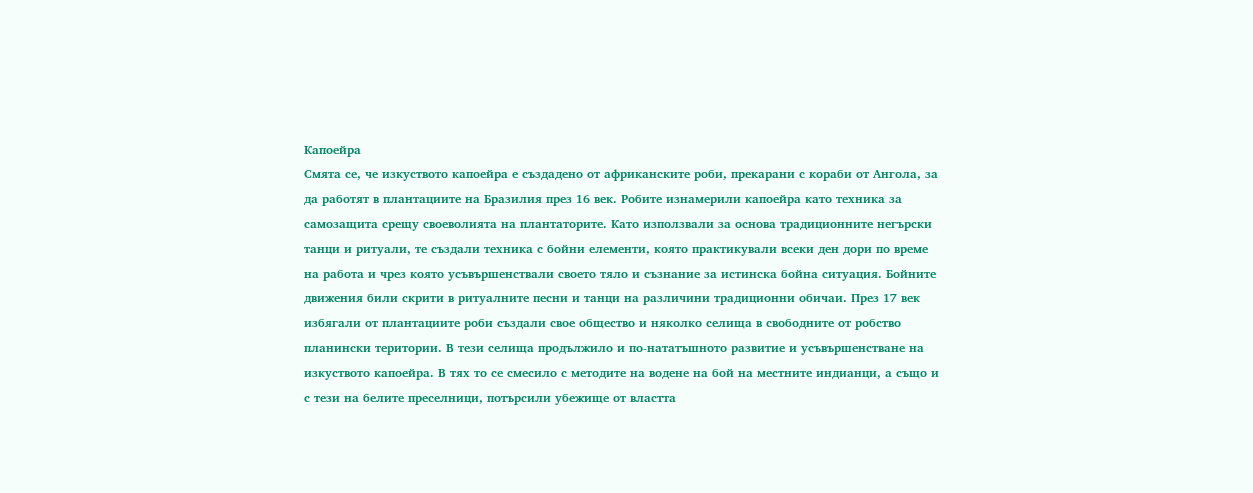Капоейра
Смята се, че изкуството капоейра е създадено от африканските роби, прекарани с кораби от Ангола, за да работят в плантациите на Бразилия през 16 век. Робите изнамерили капоейра като техника за самозащита срещу своеволията на плантаторите. Като използвали за основа традиционните негърски танци и ритуали, те създали техника с бойни елементи, която практикували всеки ден дори по време на работа и чрез която усъвършенствали своето тяло и съзнание за истинска бойна ситуация. Бойните движения били скрити в ритуалните песни и танци на различини традиционни обичаи. През 17 век избягали от плантациите роби създали свое общество и няколко селища в свободните от робство планински територии. В тези селища продължило и по-нататъшното развитие и усъвършенстване на изкуството капоейра. В тях то се смесило с методите на водене на бой на местните индианци, а също и с тези на белите преселници, потърсили убежище от властта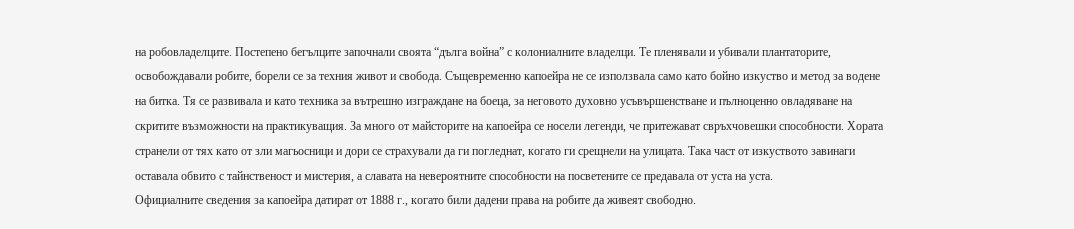на робовладелците. Постепено бегълците започнали своята “дълга война” с колониалните владелци. Те пленявали и убивали плантаторите, освобождавали робите, борели се за техния живот и свобода. Същевременно капоейра не се използвала само като бойно изкуство и метод за водене на битка. Тя се развивала и като техника за вътрешно изграждане на боеца, за неговото духовно усъвършенстване и пълноценно овладяване на скритите възможности на практикуващия. За много от майсторите на капоейра се носели легенди, че притежават свръхчовешки способности. Хората странели от тях като от зли магьосници и дори се страхували да ги погледнат, когато ги срещнели на улицата. Така част от изкуството завинаги оставала обвито с тайнственост и мистерия, а славата на невероятните способности на посветените се предавала от уста на уста.
Официалните сведения за капоейра датират от 1888 г., когато били дадени права на робите да живеят свободно.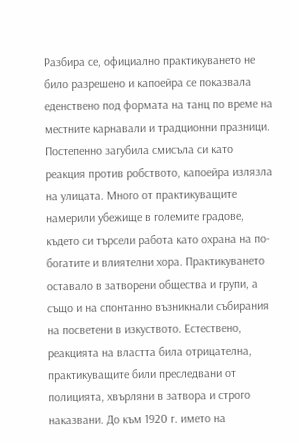Разбира се, официално практикуването не било разрешено и капоейра се показвала еденствено под формата на танц по време на местните карнавали и традционни празници. Постепенно загубила смисъла си като реакция против робството, капоейра излязла на улицата. Много от практикуващите намерили убежище в големите градове, където си търсели работа като охрана на по-богатите и влиятелни хора. Практикуването оставало в затворени общества и групи, а също и на спонтанно възникнали събирания на посветени в изкуството. Естествено, реакцията на властта била отрицателна, практикуващите били преследвани от полицията, хвърляни в затвора и строго наказвани. До към 1920 г. името на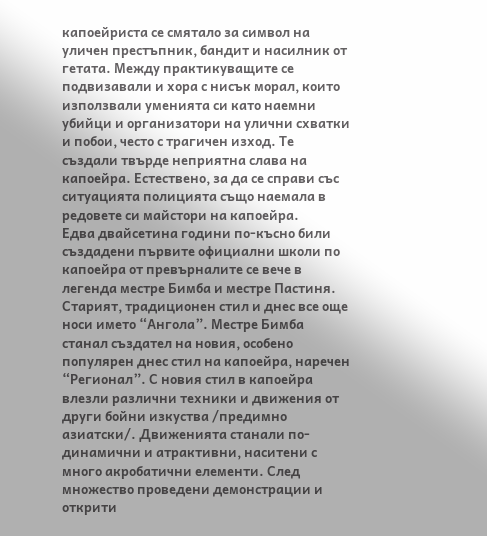капоейриста се смятало за символ на уличен престъпник, бандит и насилник от гетата. Между практикуващите се подвизавали и хора с нисък морал, които използвали уменията си като наемни убийци и организатори на улични схватки и побои, често с трагичен изход. Те създали твърде неприятна слава на капоейра. Естествено, за да се справи със ситуацията полицията също наемала в редовете си майстори на капоейра.
Едва двайсетина години по-късно били създадени първите официални школи по капоейра от превърналите се вече в легенда местре Бимба и местре Пастиня. Старият, традиционен стил и днес все още носи името “Ангола”. Местре Бимба станал създател на новия, особено популярен днес стил на капоейра, наречен “Регионал”. С новия стил в капоейра влезли различни техники и движения от други бойни изкуства /предимно азиатски/. Движенията станали по-динамични и атрактивни, наситени с много акробатични елементи. След множество проведени демонстрации и открити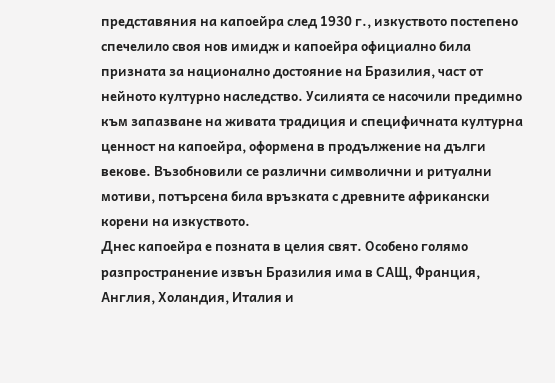представяния на капоейра след 1930 г., изкуството постепено спечелило своя нов имидж и капоейра официално била призната за национално достояние на Бразилия, част от нейното културно наследство. Усилията се насочили предимно към запазване на живата традиция и специфичната културна ценност на капоейра, оформена в продължение на дълги векове. Възобновили се различни символични и ритуални мотиви, потърсена била връзката с древните африкански корени на изкуството.
Днес капоейра е позната в целия свят. Особено голямо разпространение извън Бразилия има в САЩ, Франция, Англия, Холандия, Италия и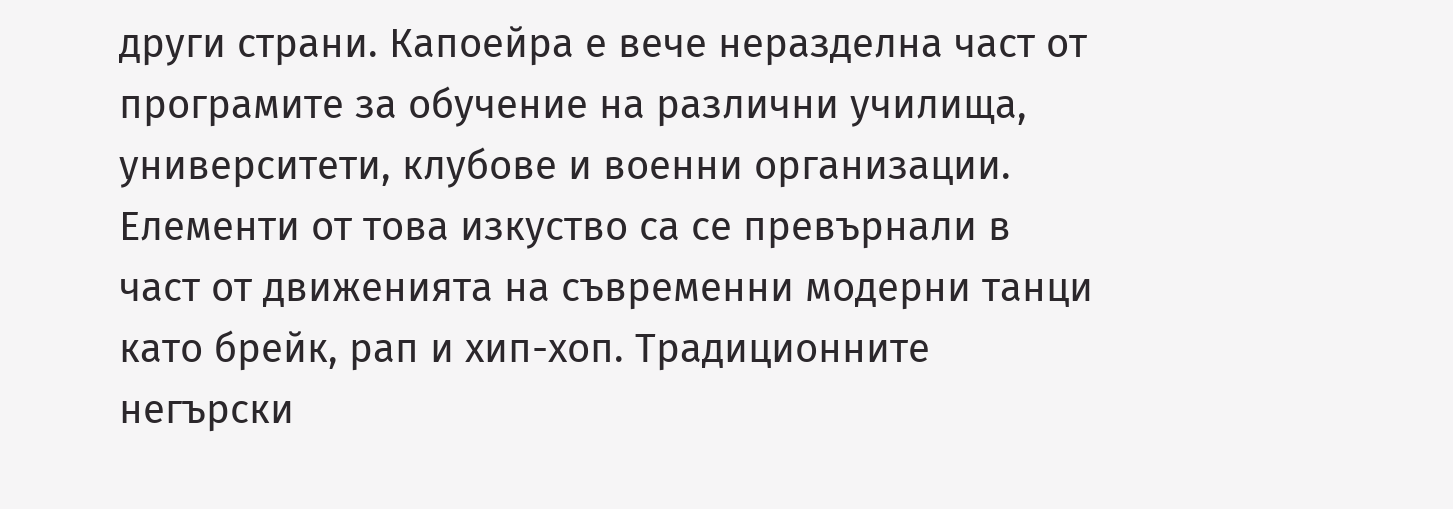други страни. Капоейра е вече неразделна част от програмите за обучение на различни училища, университети, клубове и военни организации. Елементи от това изкуство са се превърнали в част от движенията на съвременни модерни танци като брейк, рап и хип-хоп. Традиционните негърски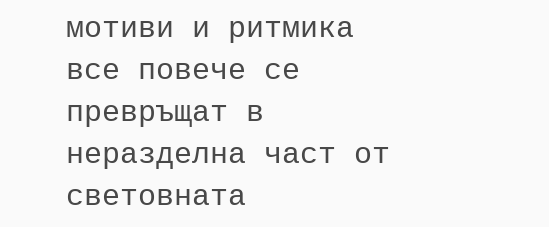мотиви и ритмика все повече се превръщат в неразделна част от световната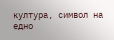култура, символ на едно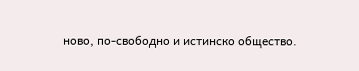ново, по-свободно и истинско общество.